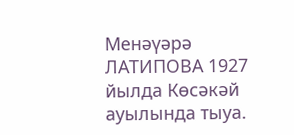Менәүәрә ЛАТИПОВА 1927 йылда Көсәкәй ауылында тыуа.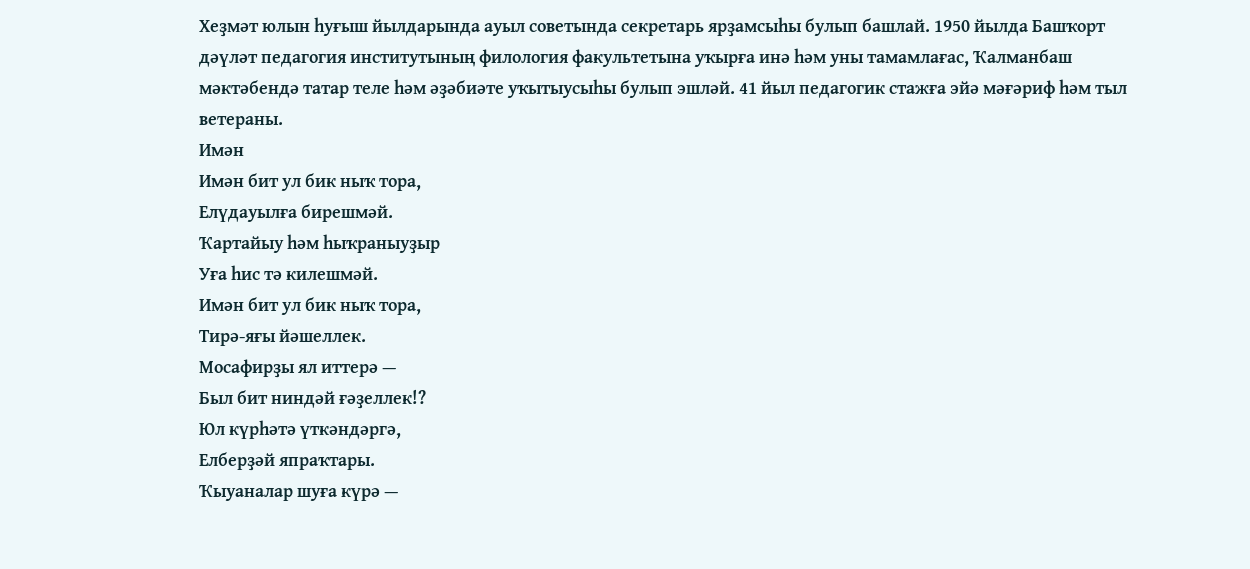Хеҙмәт юлын һуғыш йылдарында ауыл советында секретарь ярҙамсыһы булып башлай. 1950 йылда Башҡорт дәүләт педагогия институтының филология факультетына уҡырға инә һәм уны тамамлағас, Ҡалманбаш мәктәбендә татар теле һәм әҙәбиәте уҡытыусыһы булып эшләй. 41 йыл педагогик стажға эйә мәғәриф һәм тыл ветераны.
Имән
Имән бит ул бик ныҡ тора,
Елүдауылға бирешмәй.
Ҡартайыу һәм һыҡраныуҙыр
Уға һис тә килешмәй.
Имән бит ул бик ныҡ тора,
Тирә-яғы йәшеллек.
Мосафирҙы ял иттерә —
Был бит ниндәй ғәҙеллек!?
Юл күрһәтә үткәндәргә,
Елберҙәй япраҡтары.
Ҡыуаналар шуға күрә —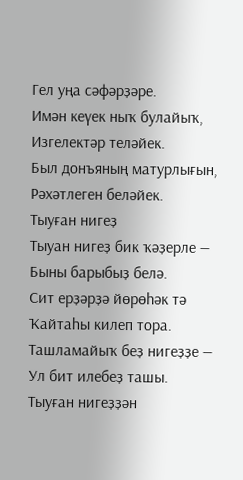Гел уңа сәфәрҙәре.
Имән кеүек ныҡ булайыҡ,
Изгелектәр теләйек.
Был донъяның матурлығын,
Рәхәтлеген беләйек.
Тыуған нигеҙ
Тыуан нигеҙ бик ҡәҙерле —
Быны барыбыҙ белә.
Сит ерҙәрҙә йөрөһәк тә
Ҡайтаһы килеп тора.
Ташламайыҡ беҙ нигеҙҙе —
Ул бит илебеҙ ташы.
Тыуған нигеҙҙән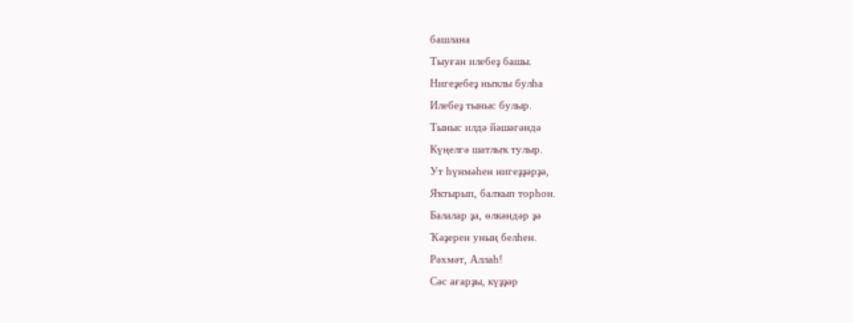башлана
Тыуған илебеҙ башы.
Нигеҙебеҙ ныҡлы булһа
Илебеҙ тыныс булыр.
Тыныс илдә йәшәгәндә
Күңелгә шатлыҡ тулыр.
Ут һүнмәһен нигеҙҙәрҙә,
Яҡтырып, балҡып торһон.
Балалар ҙа, өлкәндәр ҙә
Ҡәҙерен уның белһен.
Рәхмәт, Аллаһ!
Сәс ағарҙы, күҙҙәр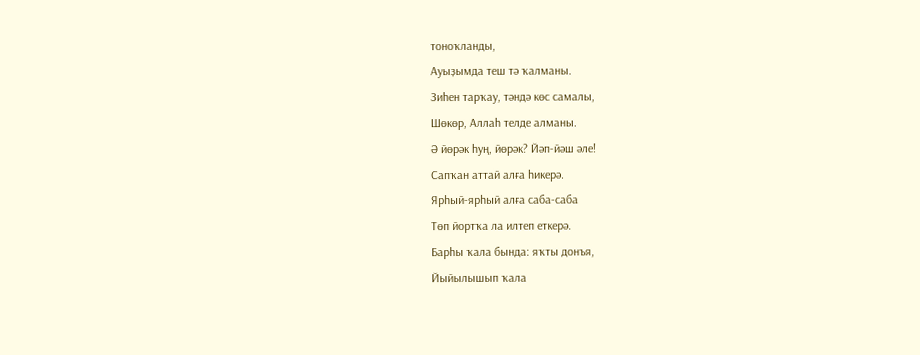тоноҡланды,
Ауыҙымда теш тә ҡалманы.
Зиһен тарҡау, тәндә көс самалы,
Шөкөр, Аллаһ телде алманы.
Ә йөрәк һуң, йөрәк? Йәп-йәш әле!
Сапҡан аттай алға һикерә.
Ярһый-ярһый алға саба-саба
Төп йортҡа ла илтеп еткерә.
Барһы ҡала бында: яҡты донъя,
Йыйылышып ҡала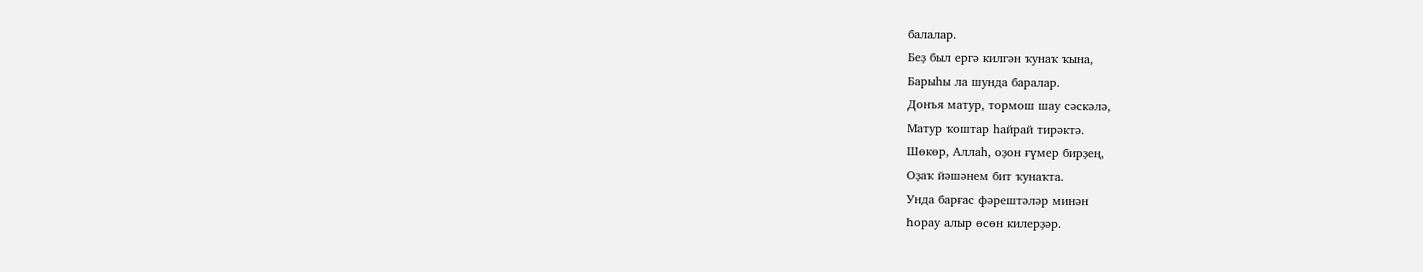балалар.
Беҙ был ергә килгән ҡунаҡ ҡына,
Барыһы ла шунда баралар.
Донъя матур, тормош шау сәскәлә,
Матур ҡоштар һайрай тирәктә.
Шөкөр, Аллаһ, оҙон ғүмер бирҙең,
Оҙаҡ йәшәнем бит ҡунаҡта.
Унда барғас фәрештәләр минән
Һорау алыр өсөн килерҙәр.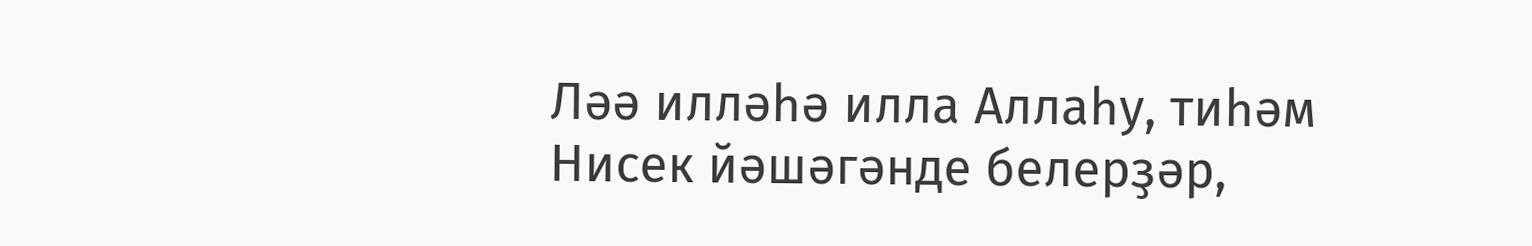Ләә илләһә илла Аллаһу, тиһәм
Нисек йәшәгәнде белерҙәр,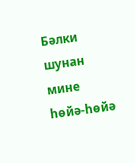Бәлки шунан мине һөйә-һөйә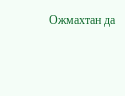Ожмахтан да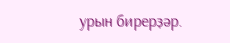урын бирерҙәр.